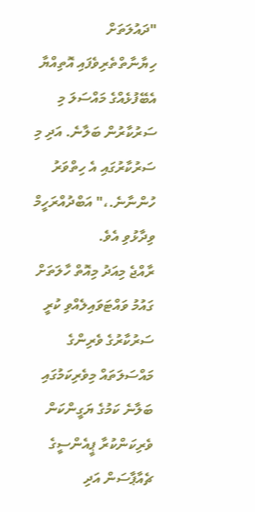"ދައުލަތަށް ހިޔާނާތްތެރިވެފައި އޮތިއްޔާ އެބޭފުޅެއްގެ މައްސަލަ މި ސަރުކާރުން ބަލާނެ. އަދި މި ސަރުކާރުގައި އެ ހިތްވަރު ހުންނާނެ.،" އަބްދުއްރަހީމް ވިދާޅުވި އެވެ.
ރާއްޖެ މިއަދު މިއޮތް ހާލަތަށް ގައުމު ވައްޓަވައިލެއްވި ކުރީ ސަރުކާރުގެ ވެރިންގެ މައްސަލަތައް މިވެރިކަމުގައި ބަލާނެ ކަމުގެ ޔަގީންކަން ވެރިކަންކުރާ ޕީއެންސީގެ ޗެއާޕާސަން އަދި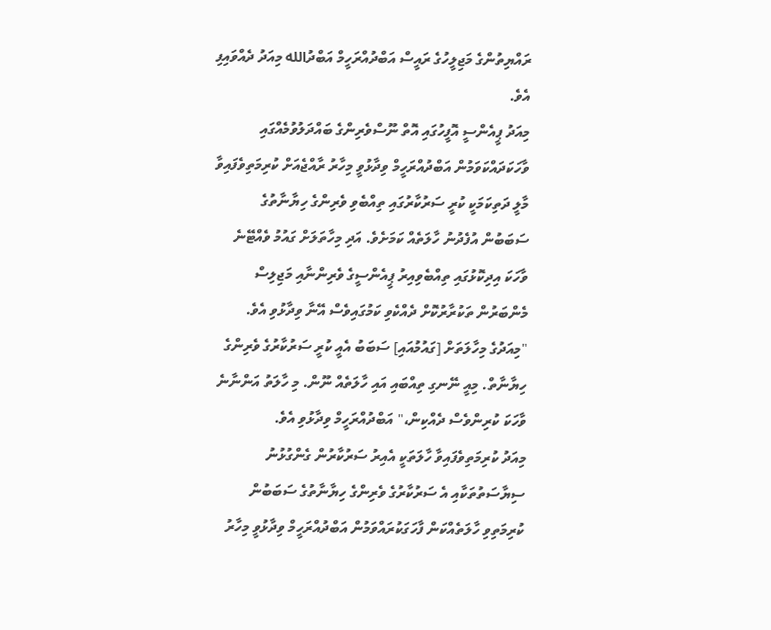ރައްޔިތުންގެ މަޖިލީހުގެ ރައީސް އަބްދުއްރަހީމް އަބްދުالله މިއަދު ދެއްވައިފި އެވެ.
މިއަދު ޕީއެންސީ އޮފީހުގައި އޮތް ނޫސްވެރިންގެ ބައްދަލުވުމެއްގައި ވާހަކަދައްކަވަމުން އަބްދުއްރަހީމް ވިދާޅުވީ މިހާރު ރާއްޖެއަށް ކުރިމަތިވެފައިވާ މާލީ ދަތިކަމަކީ ކުރީ ސަރުކާރުގައި ތިއްބެވި ވެރިންގެ ހިޔާނާތުގެ ސަބަބުން އުފެދުނު ހާލަތެއް ކަމަށެވެ. އަދި މިހާތަލަށް ގައުމު ވެއްޓޭނެ ވާހަކަ އިދިކޮޅުގައި ތިއްބެވިއިރު ޕީއެންސީގެ ވެރިންނާއި މަޖިލިސް މެންބަރުން ތަކުރާރުކޮށް ދެއްކެވި ކަމުގައިވެސް އޭނާ ވިދާޅުވި އެވެ.
"މިއަދުގެ މިހާލަތަށް [ގައުމުއައި] ސަބަބު އެއީ ކުރީ ސަރުކާރުގެ ވެރިންގެ ހިޔާނާތް. މިއީ ނޭނގި ތިއްބައި އައި ހާލަތެއް ނޫން. މި ހާލަތު އަންނާނެ ވާހަކަ ކުރިންވެސް ދެއްކިން،" އަބްދުއްރަހީމް ވިދާޅުވި އެވެ.
މިއަދު ކުރިމަތިވެފައިވާ ހާލަތަކީ އެއިރު ސަރުކާރުން ގެންގުޅުނު ސިޔާސަތުތަކާއި އެ ސަރުކާރުގެ ވެރިންގެ ހިޔާނާތުގެ ސަބަބުން ކުރިމަތިވި ހާލަތެއްކަން ފާހަގަކުރައްވަމުން އަބްދުއްރަހީމް ވިދާޅުވީ މިހާރު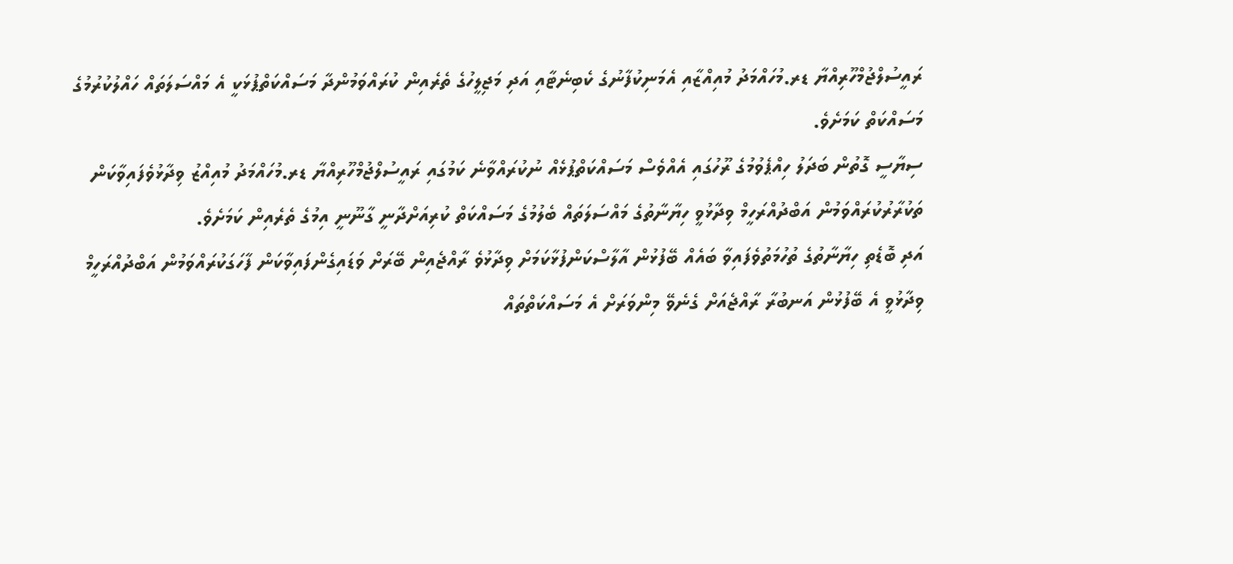ރައީސުލްޖުމްހޫރިއްޔާ ޑރ.މުހައްމަދު މުއިއްޒާއި އެމަނިކުފާނުގެ ކެބިނެޓާއި އަދި މަޖިލީހުގެ ތެރެއިން ކުރައްވަމުންދާ މަސައްކަތްޕުޅަކީ އެ މައްސަލަތައް ހައްލުކުރުމުގެ މަސައްކަތް ކަމަށެވެ.
ސިޔާސީ ގޮތުން ބަދަލު ހިއްޕެވުމުގެ ރޫހުގައި އެއްވެސް މަސައްކަތްޕުޅެއް ނުކުރައްވާނެ ކަމުގައި ރައީސުލްޖުމްހޫރިއްޔާ ޑރ.މުހައްމަދު މުއިއްޒު ވިދާޅުވެފައިވާކަން ތަކުރާރުކުރައްވަމުން އަބްދުއްރަހީމް ވިދާޅުވީ ހިޔާނާތުގެ މައްސަލަތައް ބެލުމުގެ މަސައްކަތް ކުރިއަށްދާނީ ގާނޫނީ އިމުގެ ތެރެއިން ކަމަށެވެ.
އަދި ބޮޑެތި ހިޔާނާތުގެ ތުހުމަތުވެފައިވާ ބައެއް ބޭފުޅުން އާލާސްކަންފުޅާކަމަށް ވިދާޅުވެ ރާއްޖެއިން ބޭރަށް ވަޑައިގެންފައިވާކަން ފާހަގަކުރައްވަމުން އަބްދުއްރަހީމް ވިދާޅުވީ އެ ބޭފުޅުން އަނބުރާ ރާއްޖެއަށް ގެނެވޭ މިންވަރަށް އެ މަސައްކަތްތައް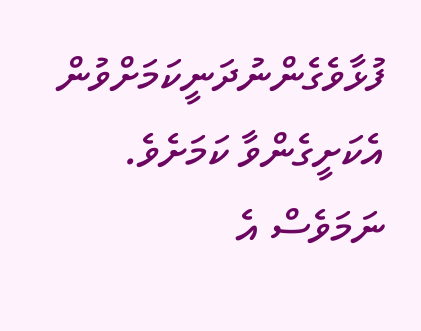ފުޅާވެގެންނުދަނީކަމަށްވުން އެކަށީގެންވާ ކަމަށެވެ.
ނަމަވެސް އެ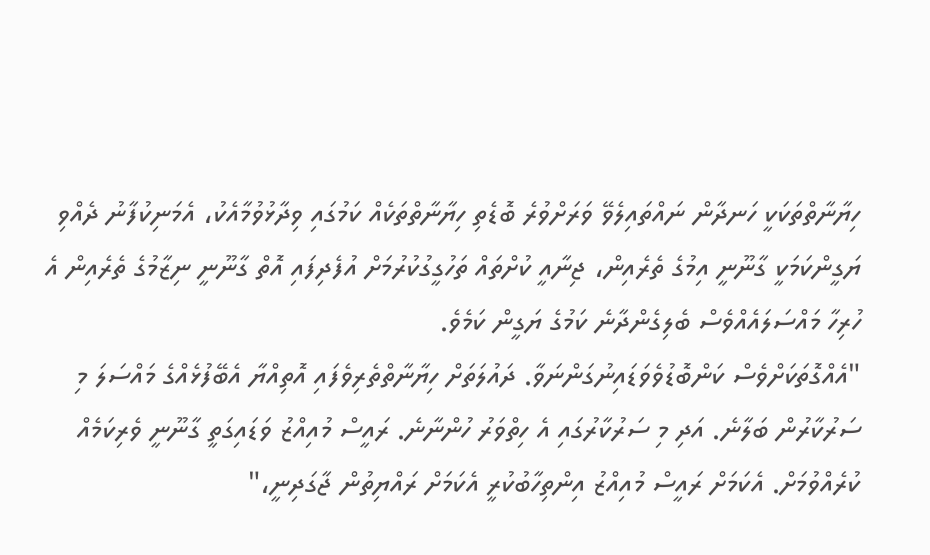ހިޔާނާތްތަކަކީ ހަނދާން ނައްތައިލެވޭ ވަރަށްވުރެ ބޮޑެތި ހިޔާނާތްތަކެއް ކަމުގައި ވިދާޅުވުމާއެކު، އެމަނިކުފާނު ދެއްވި ޔަގީންކަމަކީ ގާނޫނީ އިމުގެ ތެރެއިން، ޖިނާއީ ކުށްތައް ތަހުގީގުކުރުމަށް އުފެދިފައި އޮތް ގާނޫނީ ނިޒާމުގެ ތެރެއިން އެ ހުރިހާ މައްސަލައެއްވެސް ބެލިގެންދާނެ ކަމުގެ ޔަގީން ކަމެވެ.
"އެއްގޮތަކަށްވެސް ކަންބޮޑުވެވަޑައިނުގަންނަވާ. ދައުލަތަށް ހިޔާނާތްތެރިވެފައި އޮތިއްޔާ އެބޭފުޅެއްގެ މައްސަލަ މި ސަރުކާރުން ބަލާނެ. އަދި މި ސަރުކާރުގައި އެ ހިތްވަރު ހުންނާނެ. ރައީސް މުއިއްޒު ވަޑައިގަތީ ގާނޫނީ ވެރިކަމެއް ކުރެއްވުމަށް. އެކަމަށް ރައީސް މުއިއްޒު އިންތިހާބުކުރީ އެކަމަށް ރައްޔިތުން ޖާގަދިނީ،"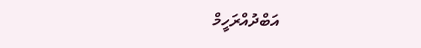އަބްދުއްރަހީމް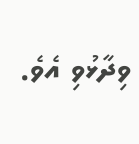ވިދާޅުވި އެވެ.